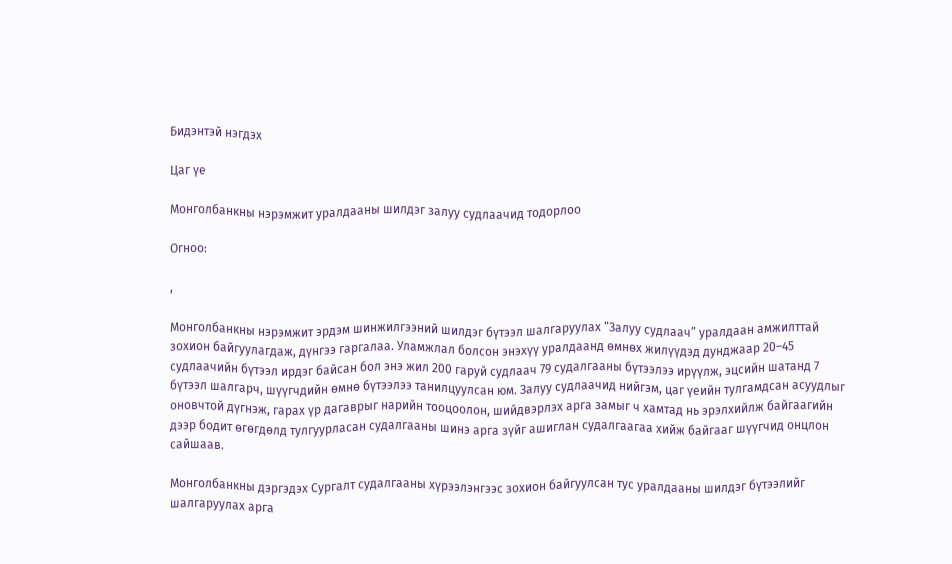Бидэнтэй нэгдэх

Цаг үе

Монголбанкны нэрэмжит уралдааны шилдэг залуу судлаачид тодорлоо

Огноо:

,

Монголбанкны нэрэмжит эрдэм шинжилгээний шилдэг бүтээл шалгаруулах “Залуу судлаач” уралдаан амжилттай зохион байгуулагдаж, дүнгээ гаргалаа. Уламжлал болсон энэхүү уралдаанд өмнөх жилүүдэд дунджаар 20–45 судлаачийн бүтээл ирдэг байсан бол энэ жил 200 гаруй судлаач 79 судалгааны бүтээлээ ирүүлж, эцсийн шатанд 7 бүтээл шалгарч, шүүгчдийн өмнө бүтээлээ танилцуулсан юм. Залуу судлаачид нийгэм, цаг үеийн тулгамдсан асуудлыг оновчтой дүгнэж, гарах үр дагаврыг нарийн тооцоолон, шийдвэрлэх арга замыг ч хамтад нь эрэлхийлж байгаагийн дээр бодит өгөгдөлд тулгуурласан судалгааны шинэ арга зүйг ашиглан судалгаагаа хийж байгааг шүүгчид онцлон сайшаав.

Монголбанкны дэргэдэх Сургалт судалгааны хүрээлэнгээс зохион байгуулсан тус уралдааны шилдэг бүтээлийг шалгаруулах арга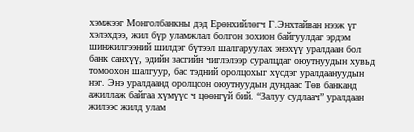хэмжээг Монголбанкны дэд Ерөнхийлөгч Г.Энхтайван нээж үг хэлэхдээ, жил бүр уламжлал болгон зохион байгуулдаг эрдэм шинжилгээний шилдэг бүтээл шалгаруулах энэхүү уралдаан бол банк санхүү, эдийн засгийн чиглэлээр суралцдаг оюутнуудын хувьд томоохон шалгуур, бас тэдний оролцохыг хүсдэг уралдаануудын нэг. Энэ уралдаанд оролцсон оюутнуудын дундаас Төв банканд ажиллаж байгаа хүмүүс ч цөөнгүй бий. “Залуу судлаач” уралдаан жилээс жилд улам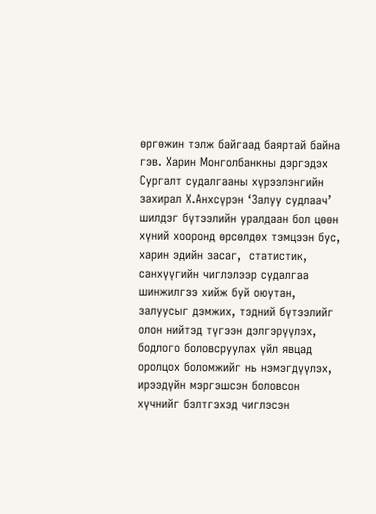өргөжин тэлж байгаад баяртай байна гэв. Харин Монголбанкны дэргэдэх Сургалт судалгааны хүрээлэнгийн захирал Х.Анхсүрэн ‘Залуу судлаач’ шилдэг бүтээлийн уралдаан бол цөөн хүний хооронд өрсөлдөх тэмцээн бус, харин эдийн засаг,  статистик, санхүүгийн чиглэлээр судалгаа шинжилгээ хийж буй оюутан, залуусыг дэмжих, тэдний бүтээлийг олон нийтэд түгээн дэлгэрүүлэх, бодлого боловсруулах үйл явцад оролцох боломжийг нь нэмэгдүүлэх, ирээдүйн мэргэшсэн боловсон хүчнийг бэлтгэхэд чиглэсэн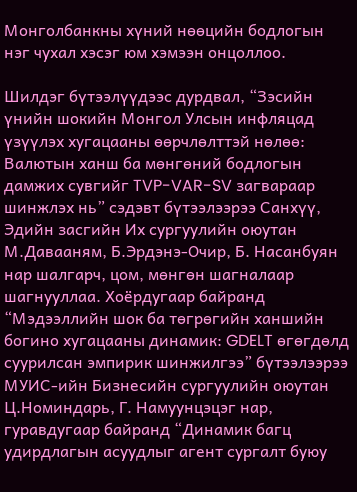Монголбанкны хүний нөөцийн бодлогын нэг чухал хэсэг юм хэмээн онцоллоо.

Шилдэг бүтээлүүдээс дурдвал, “Зэсийн үнийн шокийн Монгол Улсын инфляцад үзүүлэх хугацааны өөрчлөлттэй нөлөө: Валютын ханш ба мөнгөний бодлогын дамжих сувгийг TVP-VAR-SV загвараар шинжлэх нь” сэдэвт бүтээлээрээ Санхүү, Эдийн засгийн Их сургуулийн оюутан М.Давааням, Б.Эрдэнэ-Очир, Б. Насанбуян нар шалгарч, цом, мөнгөн шагналаар шагнууллаа. Хоёрдугаар байранд “Мэдээллийн шок ба төгрөгийн ханшийн богино хугацааны динамик: GDELT өгөгдөлд суурилсан эмпирик шинжилгээ” бүтээлээрээ МУИС-ийн Бизнесийн сургуулийн оюутан Ц.Номиндарь, Г. Намуунцэцэг нар, гуравдугаар байранд “Динамик багц удирдлагын асуудлыг агент сургалт буюу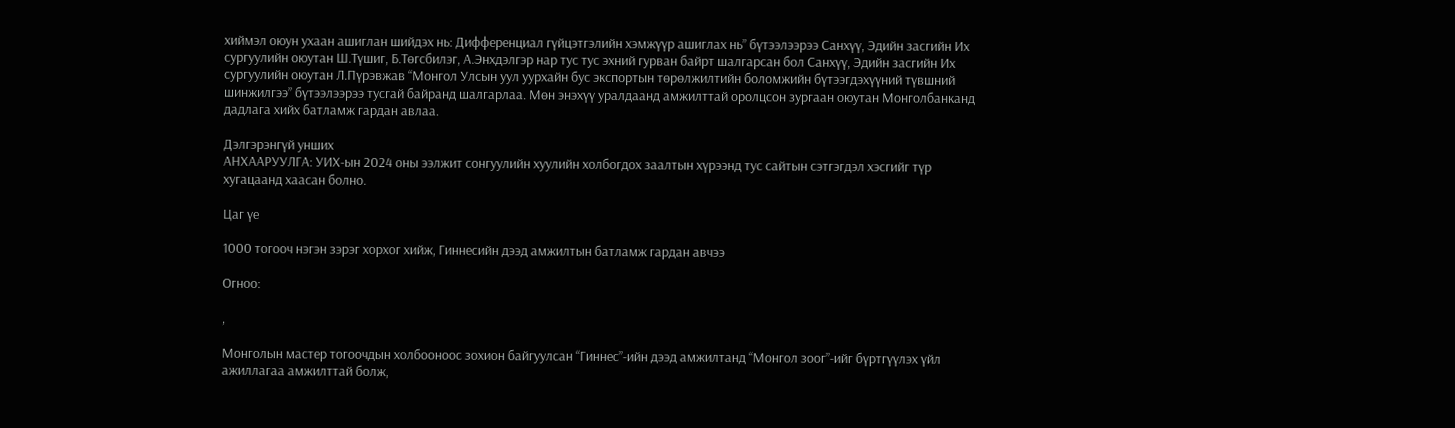хиймэл оюун ухаан ашиглан шийдэх нь: Дифференциал гүйцэтгэлийн хэмжүүр ашиглах нь” бүтээлээрээ Санхүү, Эдийн засгийн Их сургуулийн оюутан Ш.Түшиг, Б.Төгсбилэг, А.Энхдэлгэр нар тус тус эхний гурван байрт шалгарсан бол Санхүү, Эдийн засгийн Их сургуулийн оюутан Л.Пүрэвжав “Монгол Улсын уул уурхайн бус экспортын төрөлжилтийн боломжийн бүтээгдэхүүний түвшний шинжилгээ” бүтээлээрээ тусгай байранд шалгарлаа. Мөн энэхүү уралдаанд амжилттай оролцсон зургаан оюутан Монголбанканд дадлага хийх батламж гардан авлаа.

Дэлгэрэнгүй унших
АНХААРУУЛГА: УИХ-ын 2024 оны ээлжит сонгуулийн хуулийн холбогдох заалтын хүрээнд тус сайтын сэтгэгдэл хэсгийг түр хугацаанд хаасан болно.

Цаг үе

1000 тогооч нэгэн зэрэг хорхог хийж, Гиннесийн дээд амжилтын батламж гардан авчээ

Огноо:

,

Монголын мастер тогоочдын холбооноос зохион байгуулсан “Гиннес”-ийн дээд амжилтанд “Монгол зоог”-ийг бүртгүүлэх үйл ажиллагаа амжилттай болж,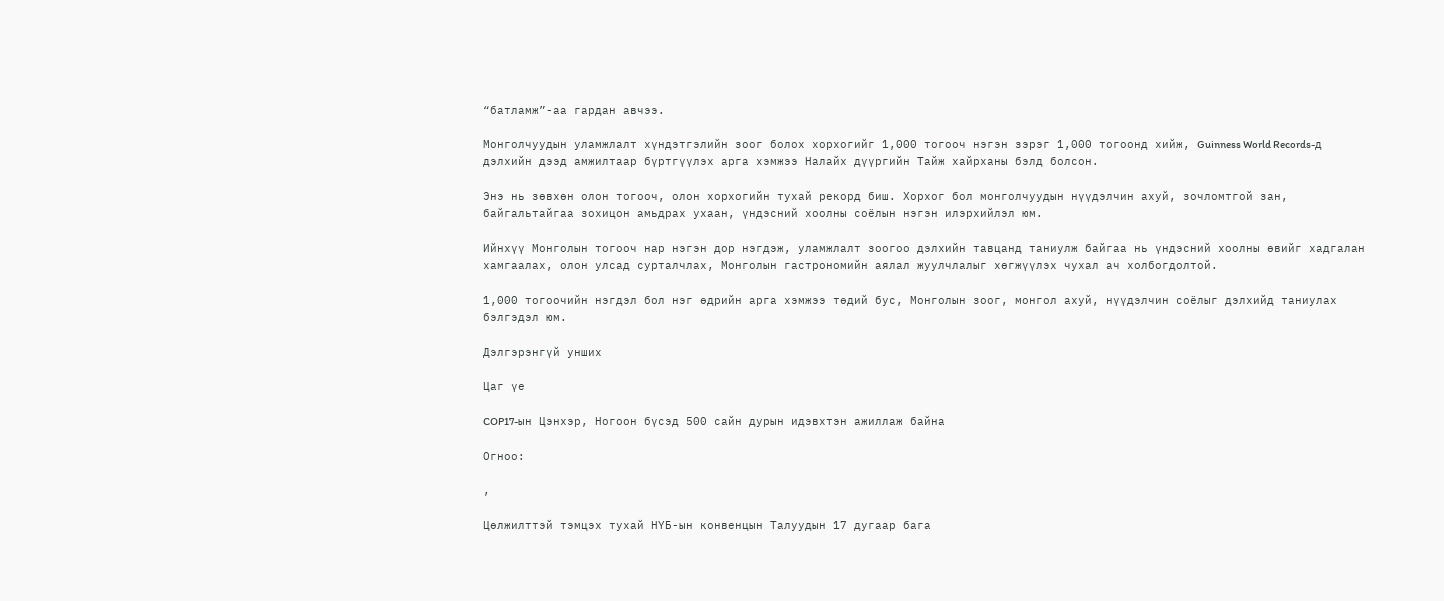“батламж”-аа гардан авчээ.

Монголчуудын уламжлалт хүндэтгэлийн зоог болох хорхогийг 1,000 тогооч нэгэн зэрэг 1,000 тогоонд хийж, Guinness World Records-д дэлхийн дээд амжилтаар бүртгүүлэх арга хэмжээ Налайх дүүргийн Тайж хайрханы бэлд болсон.

Энэ нь зөвхөн олон тогооч, олон хорхогийн тухай рекорд биш. Хорхог бол монголчуудын нүүдэлчин ахуй, зочломтгой зан, байгальтайгаа зохицон амьдрах ухаан, үндэсний хоолны соёлын нэгэн илэрхийлэл юм.

Ийнхүү Монголын тогооч нар нэгэн дор нэгдэж, уламжлалт зоогоо дэлхийн тавцанд таниулж байгаа нь үндэсний хоолны өвийг хадгалан хамгаалах, олон улсад сурталчлах, Монголын гастрономийн аялал жуулчлалыг хөгжүүлэх чухал ач холбогдолтой.

1,000 тогоочийн нэгдэл бол нэг өдрийн арга хэмжээ төдий бус, Монголын зоог, монгол ахуй, нүүдэлчин соёлыг дэлхийд таниулах бэлгэдэл юм.

Дэлгэрэнгүй унших

Цаг үе

COP17-ын Цэнхэр, Ногоон бүсэд 500 сайн дурын идэвхтэн ажиллаж байна

Огноо:

,

Цөлжилттэй тэмцэх тухай НҮБ-ын конвенцын Талуудын 17 дугаар бага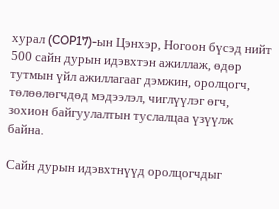хурал (COP17)-ын Цэнхэр, Ногоон бүсэд нийт 500 сайн дурын идэвхтэн ажиллаж, өдөр тутмын үйл ажиллагааг дэмжин, оролцогч, төлөөлөгчдөд мэдээлэл, чиглүүлэг өгч, зохион байгуулалтын туслалцаа үзүүлж байна.

Сайн дурын идэвхтнүүд оролцогчдыг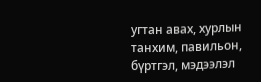угтан авах, хурлын танхим, павильон, бүртгэл, мэдээлэл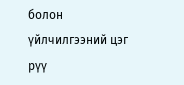болон үйлчилгээний цэг рүү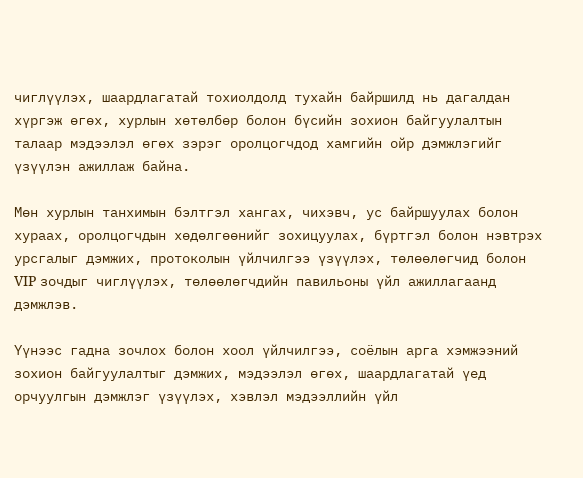чиглүүлэх, шаардлагатай тохиолдолд тухайн байршилд нь дагалдан хүргэж өгөх, хурлын хөтөлбөр болон бүсийн зохион байгуулалтын талаар мэдээлэл өгөх зэрэг оролцогчдод хамгийн ойр дэмжлэгийг үзүүлэн ажиллаж байна.

Мөн хурлын танхимын бэлтгэл хангах, чихэвч, ус байршуулах болон хураах, оролцогчдын хөдөлгөөнийг зохицуулах, бүртгэл болон нэвтрэх урсгалыг дэмжих, протоколын үйлчилгээ үзүүлэх, төлөөлөгчид болон VIP зочдыг чиглүүлэх, төлөөлөгчдийн павильоны үйл ажиллагаанд дэмжлэв.

Үүнээс гадна зочлох болон хоол үйлчилгээ, соёлын арга хэмжээний зохион байгуулалтыг дэмжих, мэдээлэл өгөх, шаардлагатай үед орчуулгын дэмжлэг үзүүлэх, хэвлэл мэдээллийн үйл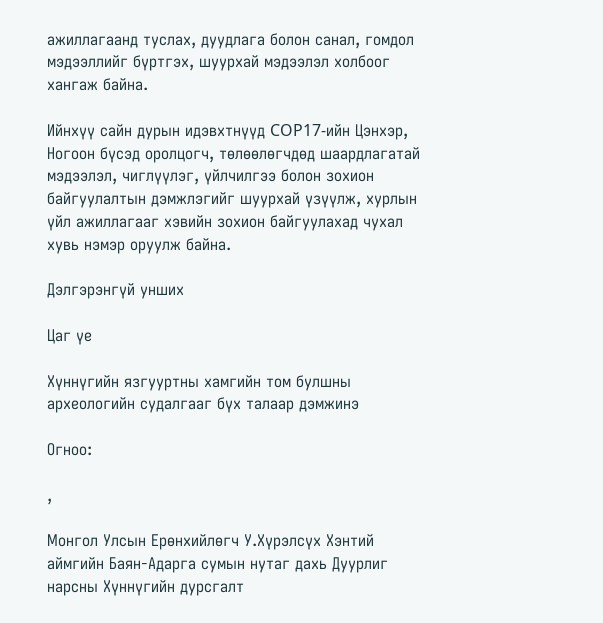ажиллагаанд туслах, дуудлага болон санал, гомдол мэдээллийг бүртгэх, шуурхай мэдээлэл холбоог хангаж байна.

Ийнхүү сайн дурын идэвхтнүүд COP17-ийн Цэнхэр, Ногоон бүсэд оролцогч, төлөөлөгчдөд шаардлагатай мэдээлэл, чиглүүлэг, үйлчилгээ болон зохион байгуулалтын дэмжлэгийг шуурхай үзүүлж, хурлын үйл ажиллагааг хэвийн зохион байгуулахад чухал хувь нэмэр оруулж байна.

Дэлгэрэнгүй унших

Цаг үе

Хүннүгийн язгууртны хамгийн том булшны археологийн судалгааг бүх талаар дэмжинэ

Огноо:

,

Монгол Улсын Ерөнхийлөгч У.Хүрэлсүх Хэнтий аймгийн Баян-Адарга сумын нутаг дахь Дуурлиг нарсны Хүннүгийн дурсгалт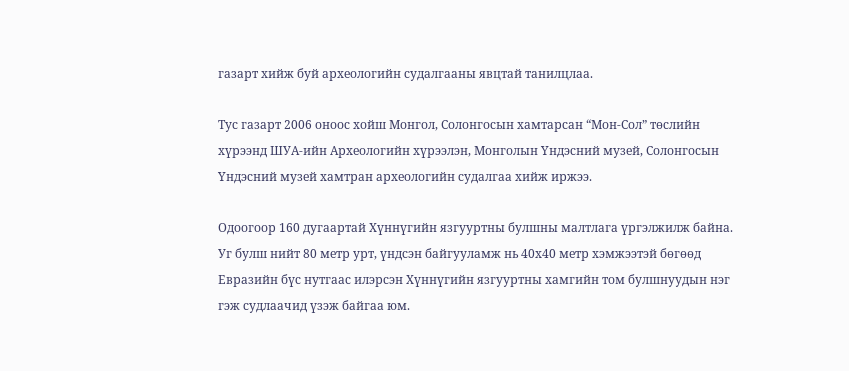газарт хийж буй археологийн судалгааны явцтай танилцлаа.

Тус газарт 2006 оноос хойш Монгол, Солонгосын хамтарсан “Мон-Сол” төслийн хүрээнд ШУА-ийн Археологийн хүрээлэн, Монголын Үндэсний музей, Солонгосын Үндэсний музей хамтран археологийн судалгаа хийж иржээ.

Одоогоор 160 дугаартай Хүннүгийн язгууртны булшны малтлага үргэлжилж байна. Уг булш нийт 80 метр урт, үндсэн байгууламж нь 40х40 метр хэмжээтэй бөгөөд Евразийн бүс нутгаас илэрсэн Хүннүгийн язгууртны хамгийн том булшнуудын нэг гэж судлаачид үзэж байгаа юм.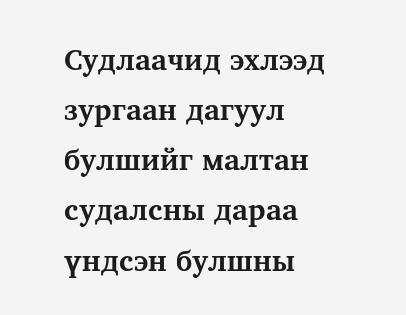Судлаачид эхлээд зургаан дагуул булшийг малтан судалсны дараа үндсэн булшны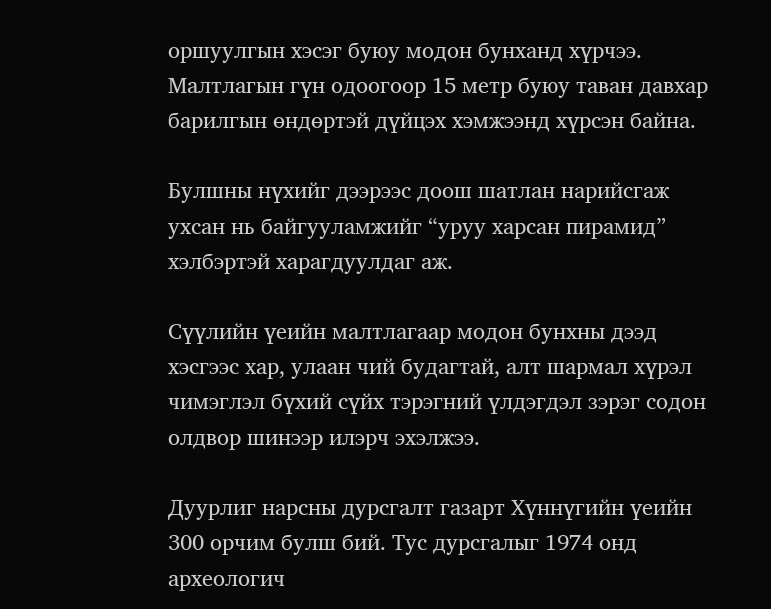оршуулгын хэсэг буюу модон бунханд хүрчээ. Малтлагын гүн одоогоор 15 метр буюу таван давхар барилгын өндөртэй дүйцэх хэмжээнд хүрсэн байна.

Булшны нүхийг дээрээс доош шатлан нарийсгаж ухсан нь байгууламжийг “уруу харсан пирамид” хэлбэртэй харагдуулдаг аж.

Сүүлийн үеийн малтлагаар модон бунхны дээд хэсгээс хар, улаан чий будагтай, алт шармал хүрэл чимэглэл бүхий сүйх тэрэгний үлдэгдэл зэрэг содон олдвор шинээр илэрч эхэлжээ.

Дуурлиг нарсны дурсгалт газарт Хүннүгийн үеийн 300 орчим булш бий. Тус дурсгалыг 1974 онд археологич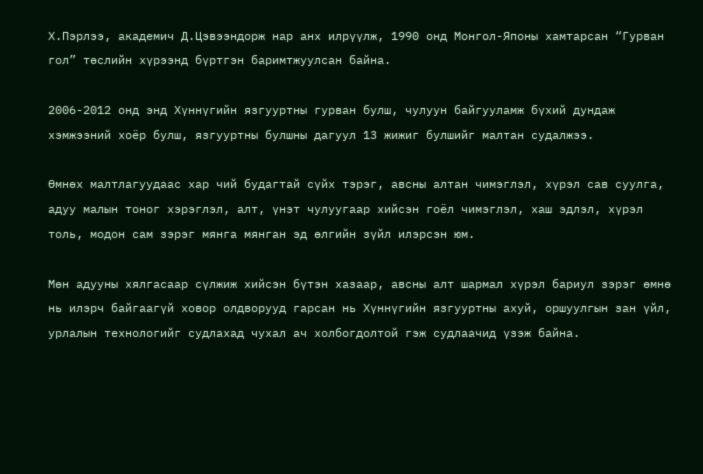Х.Пэрлээ, академич Д.Цэвээндорж нар анх илрүүлж, 1990 онд Монгол-Японы хамтарсан “Гурван гол” төслийн хүрээнд бүртгэн баримтжуулсан байна.

2006-2012 онд энд Хүннүгийн язгууртны гурван булш, чулуун байгууламж бүхий дундаж хэмжээний хоёр булш, язгууртны булшны дагуул 13 жижиг булшийг малтан судалжээ.

Өмнөх малтлагуудаас хар чий будагтай сүйх тэрэг, авсны алтан чимэглэл, хүрэл сав суулга, адуу малын тоног хэрэглэл, алт, үнэт чулуугаар хийсэн гоёл чимэглэл, хаш эдлэл, хүрэл толь, модон сам зэрэг мянга мянган эд өлгийн зүйл илэрсэн юм.

Мөн адууны хялгасаар сүлжиж хийсэн бүтэн хазаар, авсны алт шармал хүрэл бариул зэрэг өмнө нь илэрч байгаагүй ховор олдворууд гарсан нь Хүннүгийн язгууртны ахуй, оршуулгын зан үйл, урлалын технологийг судлахад чухал ач холбогдолтой гэж судлаачид үзэж байна.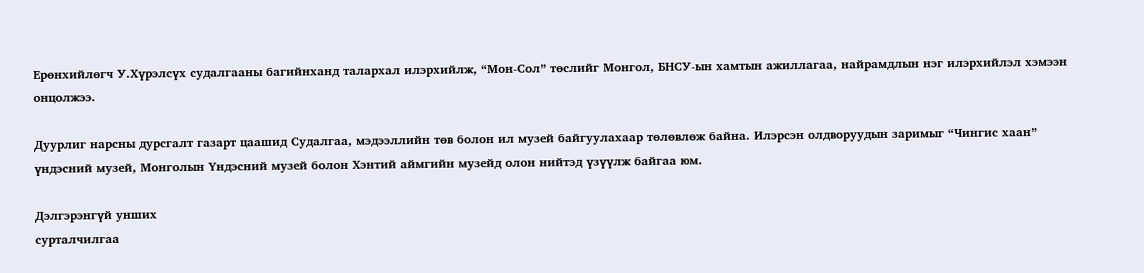Ерөнхийлөгч У.Хүрэлсүх судалгааны багийнханд талархал илэрхийлж, “Мон-Сол” төслийг Монгол, БНСУ-ын хамтын ажиллагаа, найрамдлын нэг илэрхийлэл хэмээн онцолжээ.

Дуурлиг нарсны дурсгалт газарт цаашид Судалгаа, мэдээллийн төв болон ил музей байгуулахаар төлөвлөж байна. Илэрсэн олдворуудын заримыг “Чингис хаан” үндэсний музей, Монголын Үндэсний музей болон Хэнтий аймгийн музейд олон нийтэд үзүүлж байгаа юм.

Дэлгэрэнгүй унших
сурталчилгаа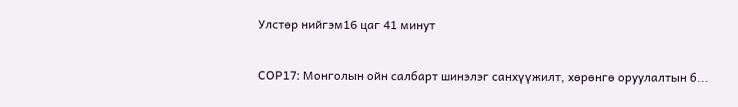Улстөр нийгэм16 цаг 41 минут

COP17: Монголын ойн салбарт шинэлэг санхүүжилт, хөрөнгө оруулалтын б...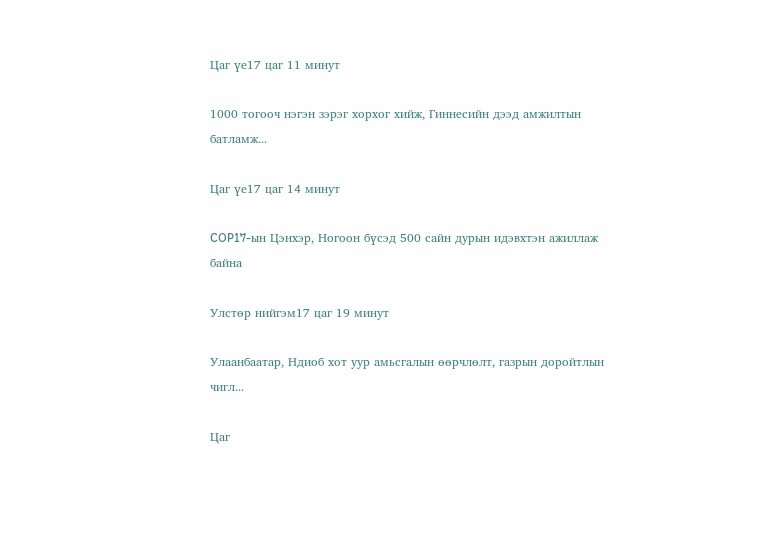Цаг үе17 цаг 11 минут

1000 тогооч нэгэн зэрэг хорхог хийж, Гиннесийн дээд амжилтын батламж...

Цаг үе17 цаг 14 минут

COP17-ын Цэнхэр, Ногоон бүсэд 500 сайн дурын идэвхтэн ажиллаж байна

Улстөр нийгэм17 цаг 19 минут

Улаанбаатар, Ндиоб хот уур амьсгалын өөрчлөлт, газрын доройтлын чигл...

Цаг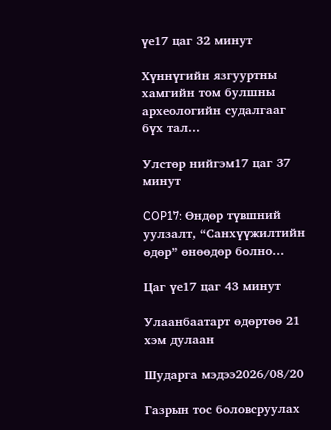үе17 цаг 32 минут

Хүннүгийн язгууртны хамгийн том булшны археологийн судалгааг бүх тал...

Улстөр нийгэм17 цаг 37 минут

COP17: Өндөр түвшний уулзалт, “Санхүүжилтийн өдөр” өнөөдөр болно...

Цаг үе17 цаг 43 минут

Улаанбаатарт өдөртөө 21 хэм дулаан

Шударга мэдээ2026/08/20

Газрын тос боловсруулах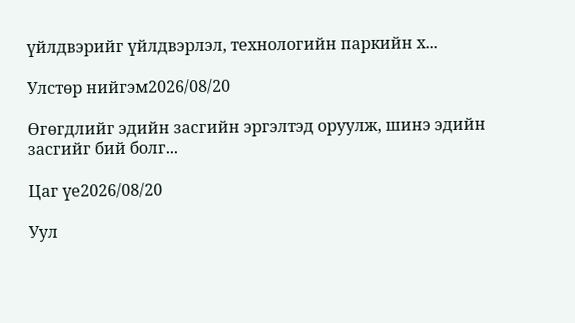үйлдвэрийг үйлдвэрлэл, технологийн паркийн х...

Улстөр нийгэм2026/08/20

Өгөгдлийг эдийн засгийн эргэлтэд оруулж, шинэ эдийн засгийг бий болг...

Цаг үе2026/08/20

Уул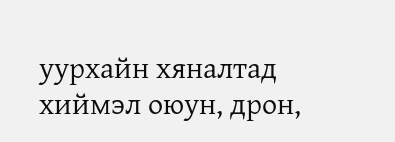уурхайн хяналтад хиймэл оюун, дрон,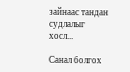зайнаас тандан судлалыг хосл...

Санал болгох